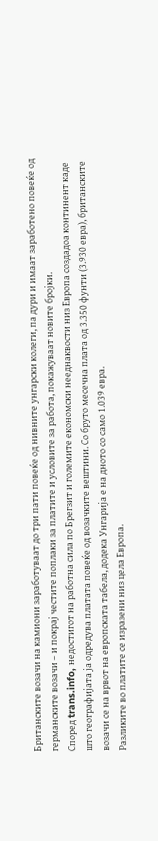Британските возачи на камиони заработуваат до три пати повеќе од нивните унгарски колеги, па дури и имаат заработено повеќе од германските возачи – и покрај честите поплаки за платите и условите за работа, покажуваат новите бројки.
Според trans.info, недостигот на работна сила по Брегзит и големите економски нееднаквости низ Европа создадоа континент каде што географијата ја одредува платата повеќе од возачките вештини. Со бруто месечна плата од 3.350 фунти (3.930 евра), британските возачи се на врвот на европската табела, додека Унгарија е на дното со само 1.039 евра.
Разликите во платите се изразени низ цела Европа.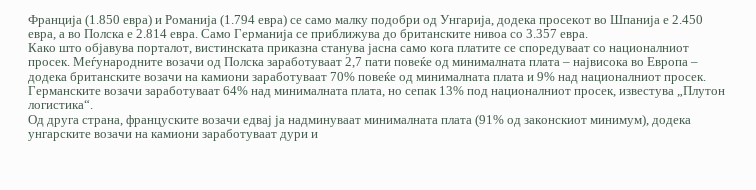Франција (1.850 евра) и Романија (1.794 евра) се само малку подобри од Унгарија, додека просекот во Шпанија е 2.450 евра, а во Полска е 2.814 евра. Само Германија се приближува до британските нивоа со 3.357 евра.
Како што објавува порталот, вистинската приказна станува јасна само кога платите се споредуваат со националниот просек. Меѓународните возачи од Полска заработуваат 2,7 пати повеќе од минималната плата – највисока во Европа – додека британските возачи на камиони заработуваат 70% повеќе од минималната плата и 9% над националниот просек. Германските возачи заработуваат 64% над минималната плата, но сепак 13% под националниот просек, известува „Плутон логистика“.
Од друга страна, француските возачи едвај ја надминуваат минималната плата (91% од законскиот минимум), додека унгарските возачи на камиони заработуваат дури и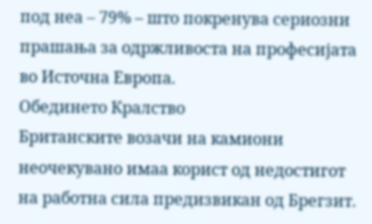под неа – 79% – што покренува сериозни прашања за одржливоста на професијата во Источна Европа.
Обединето Кралство
Британските возачи на камиони неочекувано имаа корист од недостигот на работна сила предизвикан од Брегзит.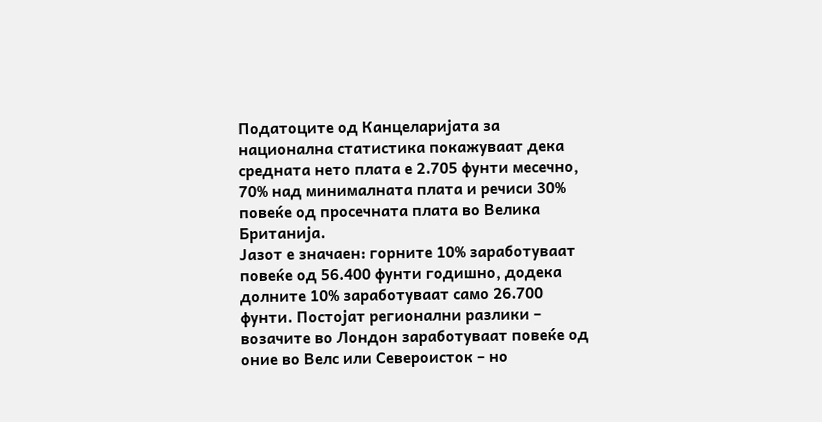Податоците од Канцеларијата за национална статистика покажуваат дека средната нето плата е 2.705 фунти месечно, 70% над минималната плата и речиси 30% повеќе од просечната плата во Велика Британија.
Јазот е значаен: горните 10% заработуваат повеќе од 56.400 фунти годишно, додека долните 10% заработуваат само 26.700 фунти. Постојат регионални разлики – возачите во Лондон заработуваат повеќе од оние во Велс или Североисток – но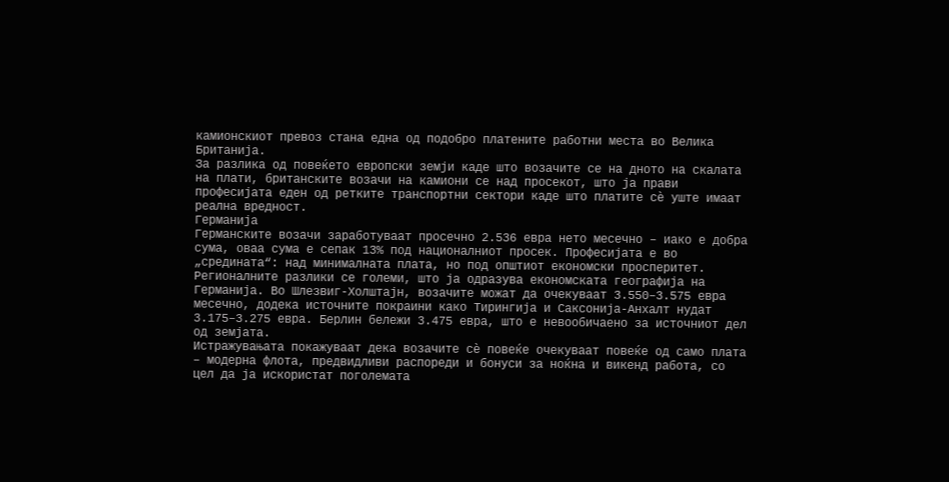камионскиот превоз стана една од подобро платените работни места во Велика Британија.
За разлика од повеќето европски земји каде што возачите се на дното на скалата на плати, британските возачи на камиони се над просекот, што ја прави професијата еден од ретките транспортни сектори каде што платите сè уште имаат реална вредност.
Германија
Германските возачи заработуваат просечно 2.536 евра нето месечно – иако е добра сума, оваа сума е сепак 13% под националниот просек. Професијата е во „средината“: над минималната плата, но под општиот економски просперитет.
Регионалните разлики се големи, што ја одразува економската географија на Германија. Во Шлезвиг-Холштајн, возачите можат да очекуваат 3.550–3.575 евра месечно, додека источните покраини како Тирингија и Саксонија-Анхалт нудат 3.175–3.275 евра. Берлин бележи 3.475 евра, што е невообичаено за источниот дел од земјата.
Истражувањата покажуваат дека возачите сè повеќе очекуваат повеќе од само плата – модерна флота, предвидливи распореди и бонуси за ноќна и викенд работа, со цел да ја искористат поголемата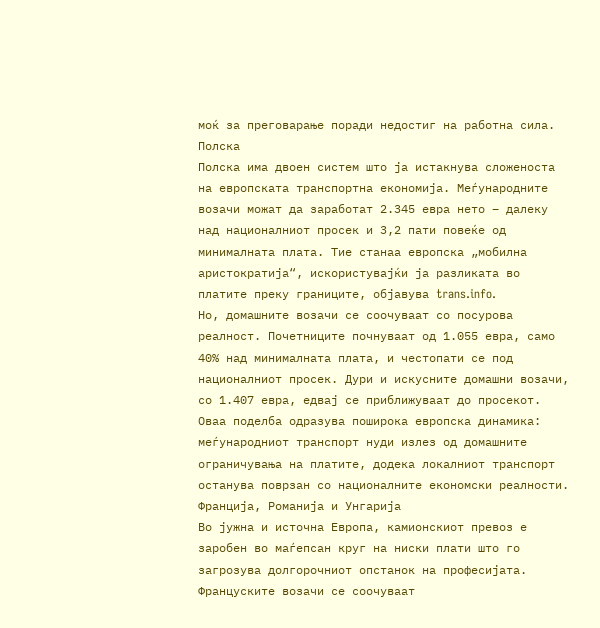моќ за преговарање поради недостиг на работна сила.
Полска
Полска има двоен систем што ја истакнува сложеноста на европската транспортна економија. Меѓународните возачи можат да заработат 2.345 евра нето – далеку над националниот просек и 3,2 пати повеќе од минималната плата. Тие станаа европска „мобилна аристократија“, искористувајќи ја разликата во платите преку границите, објавува trans.info.
Но, домашните возачи се соочуваат со посурова реалност. Почетниците почнуваат од 1.055 евра, само 40% над минималната плата, и честопати се под националниот просек. Дури и искусните домашни возачи, со 1.407 евра, едвај се приближуваат до просекот.
Оваа поделба одразува поширока европска динамика: меѓународниот транспорт нуди излез од домашните ограничувања на платите, додека локалниот транспорт останува поврзан со националните економски реалности.
Франција, Романија и Унгарија
Во јужна и источна Европа, камионскиот превоз е заробен во маѓепсан круг на ниски плати што го загрозува долгорочниот опстанок на професијата.
Француските возачи се соочуваат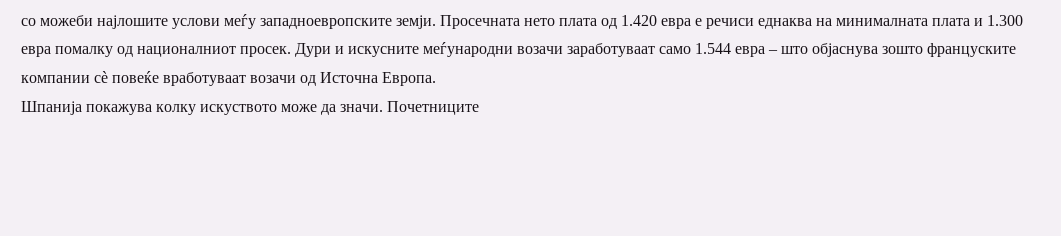со можеби најлошите услови меѓу западноевропските земји. Просечната нето плата од 1.420 евра е речиси еднаква на минималната плата и 1.300 евра помалку од националниот просек. Дури и искусните меѓународни возачи заработуваат само 1.544 евра – што објаснува зошто француските компании сè повеќе вработуваат возачи од Источна Европа.
Шпанија покажува колку искуството може да значи. Почетниците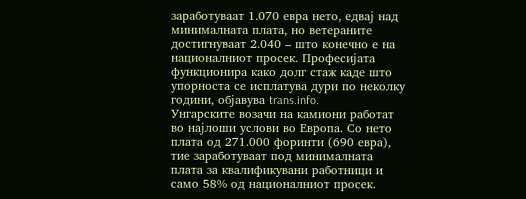заработуваат 1.070 евра нето, едвај над минималната плата, но ветераните достигнуваат 2.040 – што конечно е на националниот просек. Професијата функционира како долг стаж каде што упорноста се исплатува дури по неколку години, објавува trans.info.
Унгарските возачи на камиони работат во најлоши услови во Европа. Со нето плата од 271.000 форинти (690 евра), тие заработуваат под минималната плата за квалификувани работници и само 58% од националниот просек.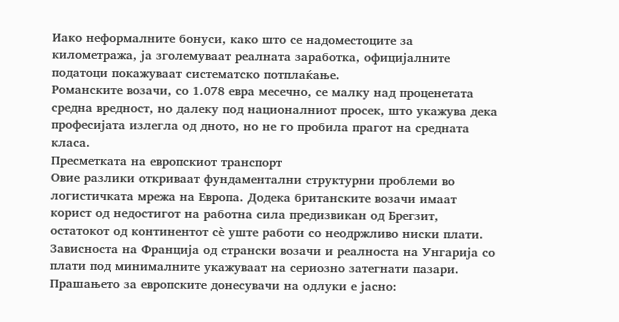Иако неформалните бонуси, како што се надоместоците за километража, ја зголемуваат реалната заработка, официјалните податоци покажуваат систематско потплаќање.
Романските возачи, со 1.078 евра месечно, се малку над проценетата средна вредност, но далеку под националниот просек, што укажува дека професијата излегла од дното, но не го пробила прагот на средната класа.
Пресметката на европскиот транспорт
Овие разлики откриваат фундаментални структурни проблеми во логистичката мрежа на Европа. Додека британските возачи имаат корист од недостигот на работна сила предизвикан од Брегзит, остатокот од континентот сè уште работи со неодржливо ниски плати.
Зависноста на Франција од странски возачи и реалноста на Унгарија со плати под минималните укажуваат на сериозно затегнати пазари. Прашањето за европските донесувачи на одлуки е јасно: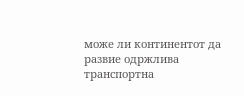може ли континентот да развие одржлива транспортна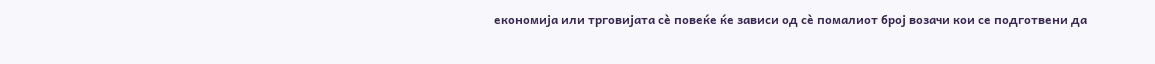економија или трговијата сè повеќе ќе зависи од сè помалиот број возачи кои се подготвени да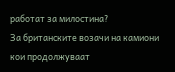работат за милостина?
За британските возачи на камиони кои продолжуваат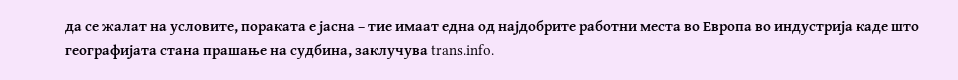да се жалат на условите, пораката е јасна – тие имаат една од најдобрите работни места во Европа во индустрија каде што географијата стана прашање на судбина, заклучува trans.info.